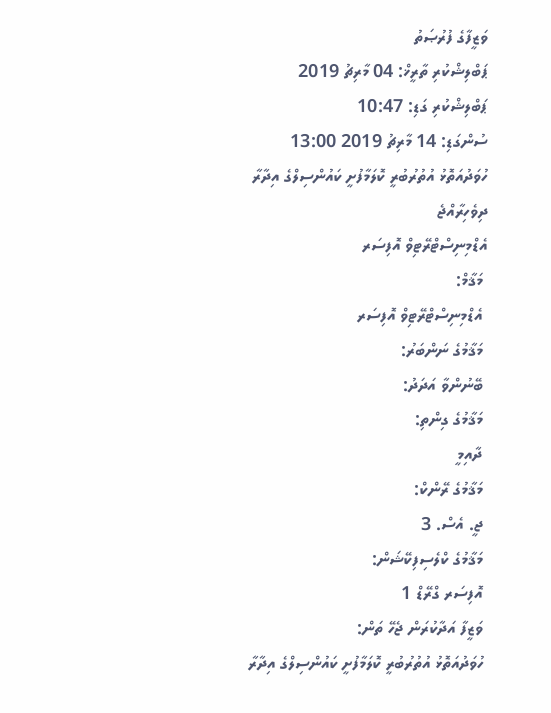ވަޒީފާގެ ފުރުޞަތު
ޕަބްލިޝްކުރި ތާރީޚް: 04 މާރިޗު 2019
ޕަބްލިޝްކުރި ގަޑި: 10:47
ސުންގަޑި: 14 މާރިޗު 2019 13:00
ހުވަދުއަތޮޅު އުތުރުބުރީ ކޮލަމާފުށީ ކައުންސިލްގެ އިދާރާ
ދިވެހިރާއްޖެ
އެޑްމިނިސްޓްރޭޓިވް އޮފިސަރ
 މަޤާމް:
 އެޑްމިނިސްޓްރޭޓިވް އޮފިސަރ
 މަޤާމުގެ ނަންބަރު:
 ބޭނުންވާ އަދަދު:
 މަޤާމުގެ ގިންތި:
 ދާއިމީ
 މަޤާމުގެ ރޭންކް:
 ޖީ. އެސް. 3
 މަޤާމުގެ ކްލެސިފިކޭޝަން:
 އޮފިސަރ ގްރޭޑް 1
 ވަޒީފާ އަދާކުރަން ޖެހޭ ތަން:
 ހުވަދުއަތޮޅު އުތުރުބުރީ ކޮލަމާފުށީ ކައުންސިލްގެ އިދާރާ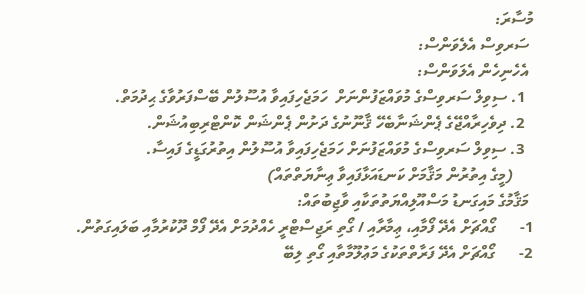މުސާރަ:
 ސަރވިސް އެލެވަންސް:
 އެހެނިހެން އެލަވަންސް:
  1. ސިވިލް ސަރވިސްގެ މުވައްޒަފުންނަށް  ހަމަޖެހިފައިވާ އުސޫލުން ބޭސްފަރުވާގެ ޙިދުމަތް.
  2. ދިވެހިރާއްޖޭގެ ޕެންޝަނާބެހޭ ޤާނޫނުގެ ދަށުން ޕެންޝަން ކޮންޓްރިބިއުޝަން.
  3. ސިވިލް ސަރވިސްގެ މުވައްޒަފުނަށް ހަމަޖެހިފައިވާ އުސޫލުން އިތުރުގަޑީގެ ފައިސާ.
     (މީގެ އިތުރުން މަޤާމަށް ކަނޑައަޅާފައިވާ ޢިނާޔަތްތައް)
 މަޤާމުގެ މައިގަނޑު މަސްއޫލިއްޔަތުތަކާއި ވާޖިބުތައް:
1-      ގޯއްޗަށް އެދޭ ފޯމާއި، ޢިމާރާއި / ގޯތި ރަޖިސްޓްރީ ހެއްދުމަށް އެދޭ ފޯމް ދޫކުރުމާއި ބަލައިގަތުން.
2-      ގޯއްޗަށް އެދޭ ފަރާތްތަކުގެ މަޢުލޫމާތާއި ގޯތި ލިބޭ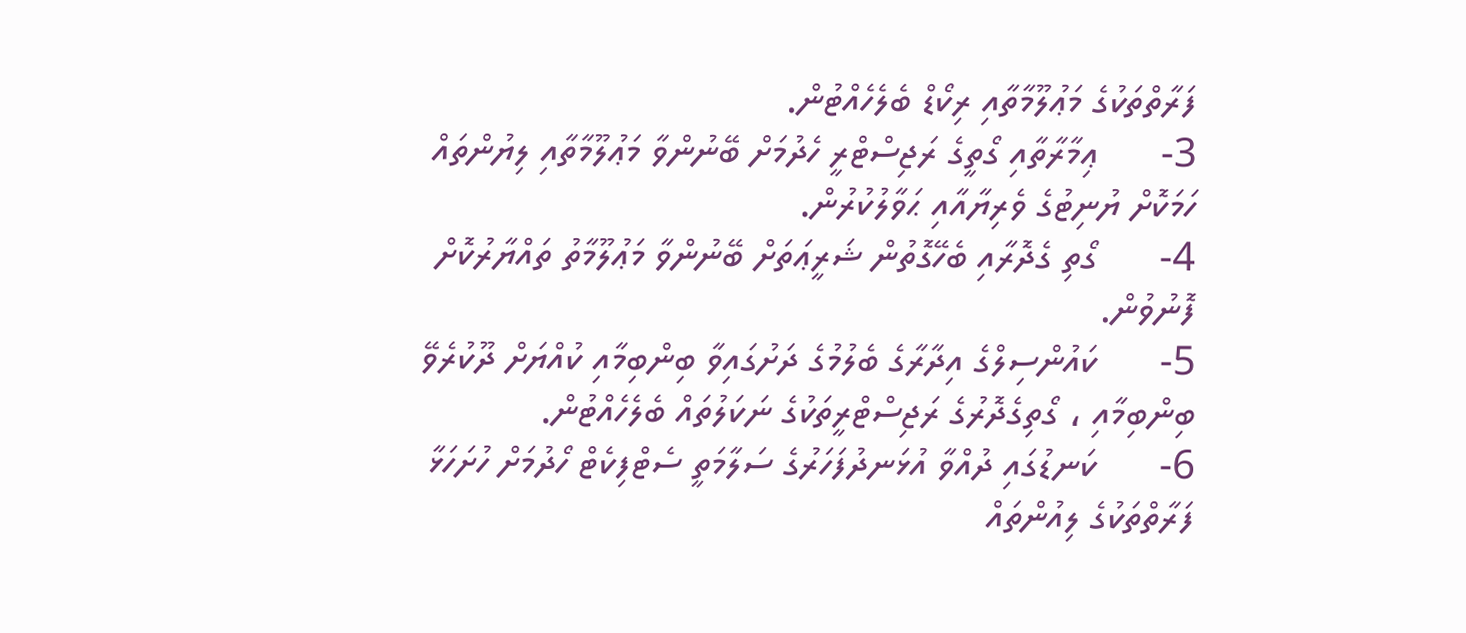ފަރާތްތަކުގެ މަޢުލޫމާތާއި ރިކޯޑް ބެލެހެއްޓުން.
3-      ޢިމާރާތާއި ގޯތީގެ ރަޖިސްޓްރީ ހެދުމަށް ބޭނުންވާ މަޢުލޫމާތާއި ލިޔުންތައް ހަމަކޮށް ޔުނިޓުގެ ވެރިޔާއާއި ޙަވާލުކުރުން.
4-      ގޯތި ގެދޮރާއި ބެހޭގޮތުން ޝަރީޢަތަށް ބޭނުންވާ މަޢުލޫމާތު ތައްޔާރުކޮށް ފޮނުވުން.
5-      ކައުންސިލްގެ އިދާރާގެ ބެލުމުގެ ދަށުގައިވާ ބިންބިމާއި ކުއްޔަށް ދޫކުރެވޭ ބިންބިމާއި ، ގޯތިގެދޮރުގެ ރަޖިސްޓްރީތަކުގެ ނަކަލުތައް ބެލެހެއްޓުން.
6-      ކަނޑުގައި ދުއްވާ އުޅަނދުފަހަރުގެ ސަލާމަތީ ސެޓްފިކެޓް ހޯދުމަށް ހުށަހަޅާ ފަރާތްތަކުގެ ލިއުންތައް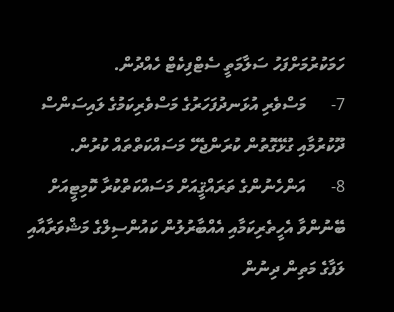ހަމަކުރުމަށްފަހު ސަލާމަތީ ސެޓްފިކެޓް ހެއްދުން.
7-      މަސްވެރި އުޅަނދުފަހަރުގެ މަސްވެރިކަމުގެ ލައިސަންސް ދޫކުރުމާއި ގުޅޭގޮތުން ކުރަންޖެހޭ މަސައްކަތްތައް ކުރުން.
8-      އަންހެނުންގެ ތަރައްޤީއަށް މަސައްކަތްކުރާ ކޮމިޓީއަށް ބޭނުންވާ އެހީތެރިކަމާއި އެއްބާރުލުން ކައުންސިލްގެ މަޝްވަރާއާއި ލަފާގެ މަތިން ދިނުން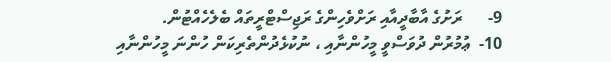9-      ރަށުގެ އާބާދީއާއި ރަށްވެހިންގެ ރަޖިސްޓްރީތައް ބެލެހެއްޓުން.
10-  ޢުމުރުން ދުވަސްވީ މީހުންނާއި ، ނުކުޅެދުންތެރިކަން ހުންނަ މީހުންނާއި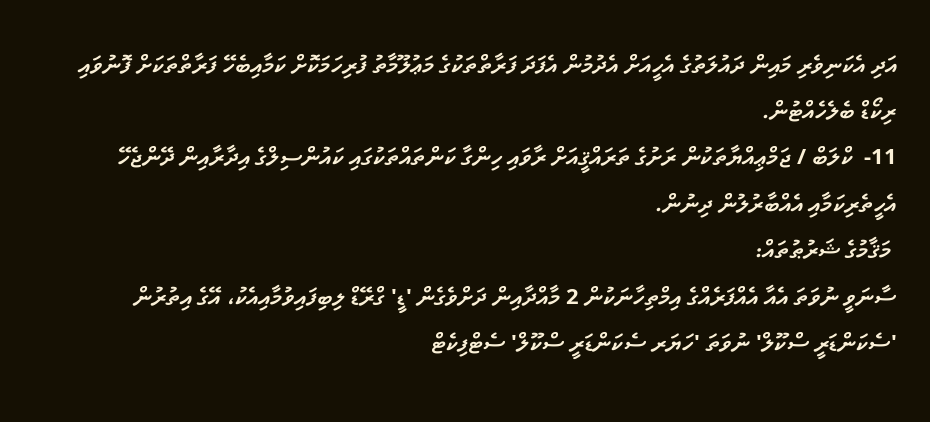އަދި އެކަނިވެރި މައިން ދައުލަތުގެ އެހީއަށް އެދުމުން އެފަދަ ފަރާތްތަކުގެ މަޢުލޫމާތު ފުރިހަމަކޮށް ކަމާއިބެހޭ ފަރާތްތަކަށް ފޮނުވައި ރިކޯޑް ބެލެހެއްޓުން.
11-  ކްލަބް / ޖަމްޢިއްޔާތަކުން ރަށުގެ ތަރައްޤީއަށް ރާވައި ހިންގާ ކަންތައްތަކުގައި ކައުންސިލްގެ އިދާރާއިން ދޭންޖެހޭ އެހީތެރިކަމާއި އެއްބާރުލުން ދިނުން.
 މަޤާމުގެ ޝަރުޠުތައް:
ސާނަވީ ނުވަތަ އެއާ އެއްފަރެއްގެ އިމްތިހާނަކުން 2 މާއްދާއިން ދަށްވެގެން 'ޑީ' ގްރޭޑް ލިބިފައިވުމާއިއެކު، އޭގެ އިތުރުން 'ސެކަންޑަރީ ސްކޫލް' ނުވަތަ 'ހަޔަރ ސެކަންޑަރީ ސްކޫލް' ސެޓްފިކެޓް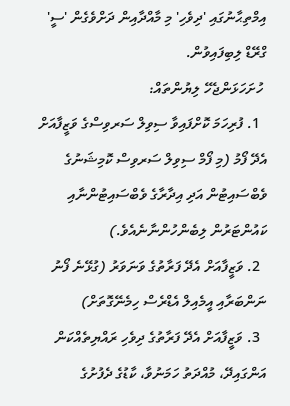އިމްތިޙާނުގައި 'ދިވެހި' މި މާއްދާއިން ދަށްވެގެން 'ސީ' ގްރޭޑް ލިބިފައިވުން.
 ހުށަހަޅަންޖެހޭ ލިޔުންތައް:
  1. ފުރިހަމަ ކޮށްފައިވާ ސިވިލް ސަރވިސްގެ ވަޒީފާއަށް އެދޭ ފޯމު (މި ފޯމް ސިވިލް ސަރވިސް ކޮމިޝަނުގެ ވެބްސައިޓުން އަދި އިދާރާގެ ވެބްސައިޓުންނާއި ކައުންޓަރުން ލިބެންހުންނާނެއެވެ.)
  2. ވަޒީފާއަށް އެދޭ ފަރާތުގެ ވަނަވަރު (ގުޅޭނެ ފޯނު ނަންބަރާއި އީމެއިލް އެޑްރެސް ހިމެނޭގޮތަށް)
  3. ވަޒީފާއަށް އެދޭ ފަރާތުގެ ދިވެހި ރައްޔިތެއްކަން އަންގައިދޭ، މުއްދަތު ހަމަނުވާ، ކާޑުގެ ދެފުށުގެ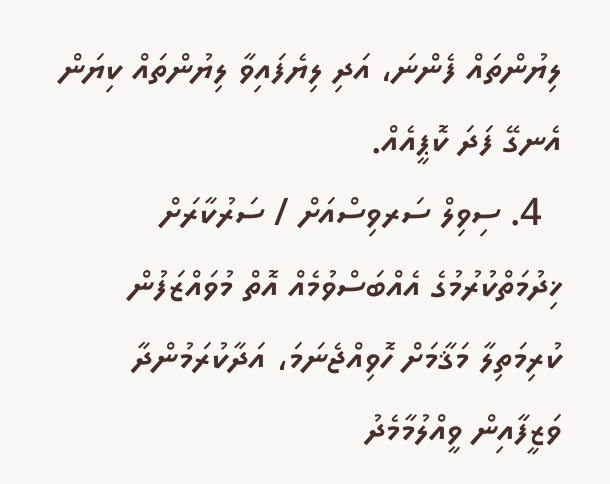ލިޔުންތައް ފެންނަ، އަދި ލިޔެފައިވާ ލިޔުންތައް ކިޔަން އެނގޭ ފަދަ ކޮޕީއެއް.
  4. ސިވިލް ސަރވިސްއަށް / ސަރުކާރަށް ޚިދުމަތްކުރުމުގެ އެއްބަސްވުމެއް އޮތް މުވައްޒަފުން ކުރިމަތިލާ މަޤާމަށް ހޮވިއްޖެނަމަ، އަދާކުރަމުންދާ ވަޒީފާއިން ވީއްލުމާމެދު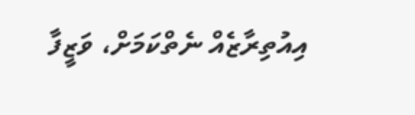އިއުތިރާޒެއް ނެތްކަމަށް، ވަޒީފާ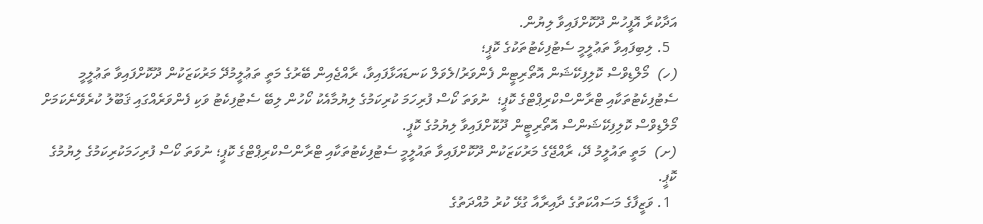އަދާކުރާ އޮފީހުން ދޫކޮށްފައިވާ ލިޔުން.
  5. ލިބިފައިވާ ތަޢުލީމީ ސެޓުފިކެޓުތަކުގެ ކޮޕީ؛
(ހ)  މޯލްޑިވްސް ކޮލިފިކޭޝަން އޮތޯރިޓީން ފެންވަރު/ލެވަލް ކަނޑައަޅާފައިވާ، ރާއްޖެއިން ބޭރުގެ މަތީ ތަޢުލީމުދޭ މަރުކަޒަކުން ދޫކޮށްފައިވާ ތަޢުލީމީ ސެޓުފިކެޓުތަކާއި ޓްރާންސްކްރިޕްޓްގެ ކޮޕީ؛  ނުވަތަ ކޯސް ފުރިހަމަ ކުރިކަމުގެ ލިޔުމާއެކު ކޯހުން ލިބޭ ސެޓުފިކެޓު ވަކި ފެންވަރެއްގައި ޤަބޫލު ކުރެވޭނެކަމަށް މޯލްޑިވްސް ކޮލިފިކޭޝަންސް އޮތޯރިޓީން ދޫކޮށްފައިވާ ލިޔުމުގެ ކޮޕީ.
(ށ)  މަތީ ތައުލީމު ދޭ، ރާއްޖޭގެ މަރުކަޒަކުން ދޫކޮށްފައިވާ ތައުލީމީ ސެޓުފިކެޓުތަކާއި ޓްރާންސްކްރިޕްޓްގެ ކޮޕީ؛ ނުވަތަ ކޯސް ފުރިހަމަކުރިކަމުގެ ލިޔުމުގެ ކޮޕީ.
  1. ވަޒީފާގެ މަސައްކަތުގެ ދާއިރާއާ ގުޅޭ ކުރު މުއްދަތުގެ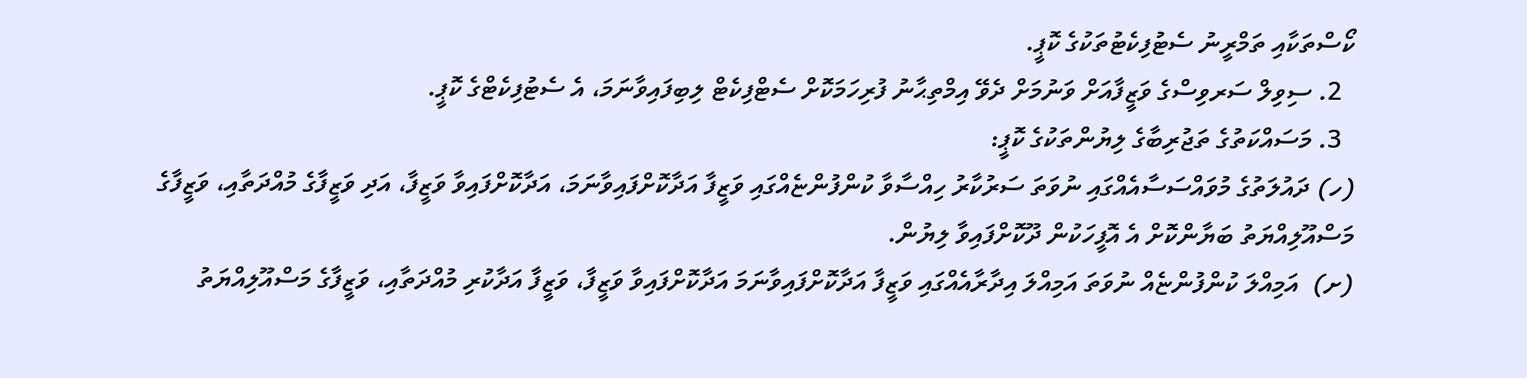ކޯސްތަކާއި ތަމްރީނު ސެޓުފިކެޓުތަކުގެ ކޮޕީ.
  2. ސިވިލް ސަރވިސްގެ ވަޒީފާއަށް ވަނުމަށް ދެވޭ އިމްތިޙާނު ފުރިހަމަކޮށް ސެޓްފިކެޓް ލިބިފައިވާނަމަ، އެ ސެޓުފިކެޓްގެ ކޮޕީ.
  3. މަސައްކަތުގެ ތަޖުރިބާގެ ލިޔުންތަކުގެ ކޮޕީ:
(ހ) ދައުލަތުގެ މުވައްސަސާއެއްގައި ނުވަތަ ސަރުކާރު ހިއްސާވާ ކުންފުންޏެއްގައި ވަޒީފާ އަދާކޮށްފައިވާނަމަ، އަދާކޮށްފައިވާ ވަޒީފާ، އަދި ވަޒީފާގެ މުއްދަތާއި، ވަޒީފާގެ މަސްއޫލިއްޔަތު ބަޔާންކޮށް އެ އޮފީހަކުން ދޫކޮށްފައިވާ ލިޔުން.
(ށ)  އަމިއްލަ ކުންފުންޏެއް ނުވަތަ އަމިއްލަ އިދާރާއެއްގައި ވަޒީފާ އަދާކޮށްފައިވާނަމަ އަދާކޮށްފައިވާ ވަޒީފާ، ވަޒީފާ އަދާކުރި މުއްދަތާއި، ވަޒީފާގެ މަސްއޫލިއްޔަތު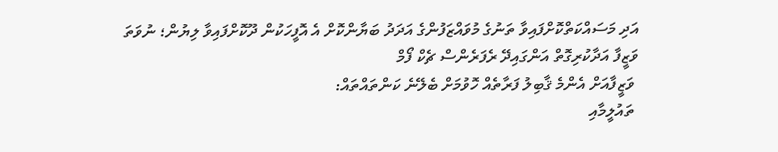އަދި މަސައްކަތްކޮށްފައިވާ ތަނުގެ މުވައްޒަފުންގެ އަދަދު ބަޔާންކޮށް އެ އޮފީހަކުން ދޫކޮށްފައިވާ ލިޔުން؛ ނުވަތަ ވަޒީފާ އަދާކުރިގޮތް އަންގައިދޭ ރެފަރެންސް ޗެކް ފޯމް
 ވަޒީފާއަށް އެންމެ ޤާބިލު ފަރާތެއް ހޮވުމަށް ބެލޭނެ ކަންތައްތައް:
 ތައުލީމާއި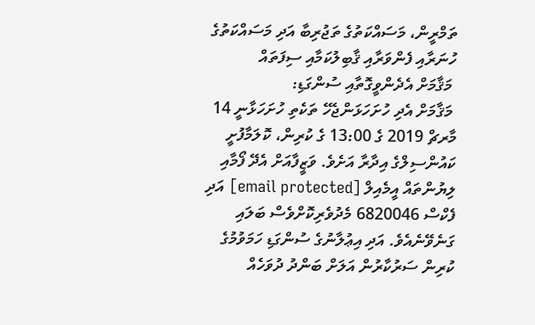ތަމްރީން، މަސައްކަތުގެ ތަޖުރިބާ އަދި މަސައްކަތުގެ ހުނަރާއި ފެންވަރާއި ޤާބިލުކަމާއި ސިފަތައް
 މަޤާމަށް އެދެންވީގޮތާއި ސުންގަޑި:
 މަޤާމަށް އެދި ހުށަހަޅަންޖެހޭ ތަކެތި ހުށަހަޅާނީ 14 މާރޗް 2019 ގެ 13:00 ގެ ކުރިން، ކޮލަމާފުށީ ކައުންސިލްގެ އިދާރާ އަށެވެ. ވަޒީފާއަށް އެދޭ ފޯމާއި ލިޔުންތައް އީމެއިލް [email protected] އަދި ފެކްސް 6820046 މެދުވެރިކޮށްވެސް ބަލައި ގަނެވޭނެއެވެ. އަދި އިޢުލާނުގެ ސުންގަޑި ހަމަވުމުގެ  ކުރިން ސަރުކާރުން އަލަށް ބަންދު ދުވަހެއް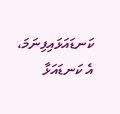ކަނޑައަޅައިފިނަމަ، އެ ކަނޑައަޅާ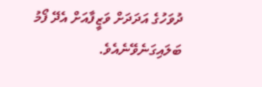ދުވަހުގެ އަދަދަށް ވަޒީފާއަށް އެދޭ ފޯމު ބަލައިގަނެވޭނެއެވެ.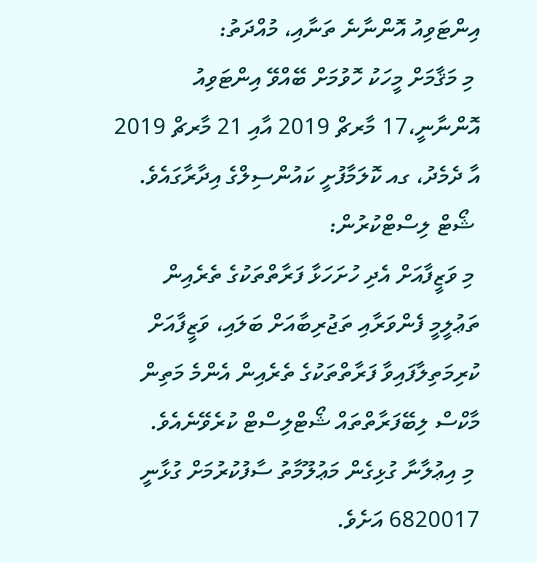އިންޓަވިއު އޮންނާނެ ތަނާއި، މުއްދަތު:
 މި މަޤާމަށް މީހަކު ހޮވުމަށް ބޭއްވޭ އިންޓަވިއު   އޮންނާނީ،17 މާރޗް 2019 އާއި 21 މާރޗް 2019 އާ ދެމެދު، ގއ ކޮލަމާފުށީ ކައުންސިލްގެ އިދާރާގައެވެ.
 ޝޯޓް ލިސްޓްކުރުން:
 މި ވަޒީފާއަށް އެދި ހުށަހަޅާ ފަރާތްތަކުގެ ތެރެއިން ތަޢުލީމީ ފެންވަރާއި ތަޖުރިބާއަށް ބަލައި، ވަޒީފާއަށް ކުރިމަތިލާފައިވާ ފަރާތްތަކުގެ ތެރެއިން އެންމެ މަތިން މާކްސް ލިބޭފަރާތްތައް ޝޯޓްލިސްޓް ކުރެވޭނެއެވެ.
 މި އިޢުލާނާ ގުޅިގެން މަޢުލޫމާތު ސާފުކުރުމަށް ގުޅާނީ 6820017 އަށެވެ.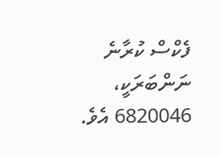ފެކްސް ކުރާނެ ނަންބަރަކީ، 6820046 އެވެ.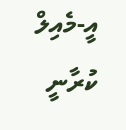އީ-މެއިލް ކުރާނީ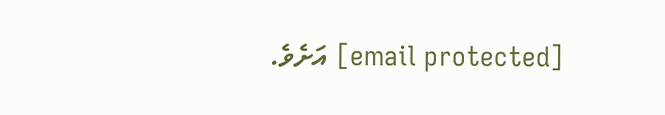[email protected] އަށެވެ.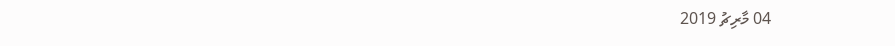04 މާރިޗު 2019